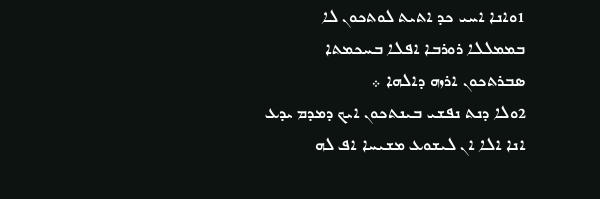1ܘܐܢܐ ܐܚܝ ܟܕ ܐܬܝܬ ܠܘܬܟܘܢ ܠܐ ܒܡܡܠܠܐ ܪܘܪܒܐ ܐܦܠܐ ܒܚܟܡܬܐ ܤܒܪܬܟܘܢ ܐܪܙܗ ܕܐܠܗܐ ܀
2ܘܠܐ ܕܢܬ ܢܦܫܝ ܒܝܢܬܟܘܢ ܐܝܟ ܕܡܕܡ ܝܕܥ ܐܢܐ ܐܠܐ ܐܢ ܠܝܫܘܥ ܡܫܝܚܐ ܐܦ ܠܗ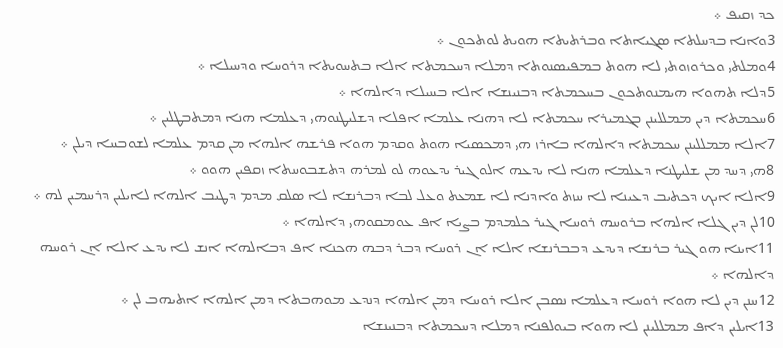ܟܕ ܙܩܝܦ ܀
3ܘܐܢܐ ܒܕܚܠܬܐ ܤܓܝܐܬܐ ܘܒܪܬܝܬܐ ܗܘܝܬ ܠܘܬܟܘܢ ܀
4ܘܡܠܬܝ ܘܟܪܘܙܘܬܝ ܠܐ ܗܘܬ ܒܡܦܝܤܢܘܬܐ ܕܡܠܐ ܕܚܟܡܬܐ ܐܠܐ ܒܬܚܘܝܬܐ ܕܪܘܚܐ ܘܕܚܝܠܐ ܀
5ܕܠܐ ܬܗܘܐ ܗܝܡܢܘܬܟܘܢ ܒܚܟܡܬܐ ܕܒܢܝܢܫܐ ܐܠܐ ܒܚܝܠܐ ܕܐܠܗܐ ܀
6ܚܟܡܬܐ ܕܝܢ ܡܡܠܠܝܢܢ ܒܓܡܝܪܐ ܚܟܡܬܐ ܠܐ ܕܗܢܐ ܥܠܡܐ ܐܦܠܐ ܕܫܠܝܛܢܘܗܝ ܕܥܠܡܐ ܗܢܐ ܕܡܬܒܛܠܝܢ ܀
7ܐܠܐ ܡܡܠܠܝܢܢ ܚܟܡܬܐ ܕܐܠܗܐ ܒܐܪܙ ܗܝ ܕܡܟܤܝܐ ܗܘܬ ܘܩܕܡ ܗܘܐ ܦܪܫܗ ܐܠܗܐ ܡܢ ܩܕܡ ܥܠܡܐ ܠܫܘܒܚܐ ܕܝܠܢ ܀
8ܗܝ ܕܚܕ ܡܢ ܫܠܝܛܢܐ ܕܥܠܡܐ ܗܢܐ ܠܐ ܝܕܥܗ ܐܠܘ ܓܝܪ ܝܕܥܘܗ ܠܘ ܠܡܪܗ ܕܬܫܒܘܚܬܐ ܙܩܦܝܢ ܗܘܘ ܀
9ܐܠܐ ܐܝܟ ܕܟܬܝܒ ܕܥܝܢܐ ܠܐ ܚܙܬ ܘܐܕܢܐ ܠܐ ܫܡܥܬ ܘܥܠ ܠܒܐ ܕܒܪܢܫܐ ܠܐ ܤܠܩ ܡܕܡ ܕܛܝܒ ܐܠܗܐ ܠܐܝܠܝܢ ܕܪܚܡܝܢ ܠܗ ܀
10ܠܢ ܕܝܢ ܓܠܐ ܐܠܗܐ ܒܪܘܚܗ ܪܘܚܐ ܓܝܪ ܟܠܡܕܡ ܒܨܝܐ ܐܦ ܥܘܡܩܘܗܝ ܕܐܠܗܐ ܀
11ܐܝܢܐ ܗܘ ܓܝܪ ܒܪܢܫܐ ܕܝܕܥ ܕܒܒܪܢܫܐ ܐܠܐ ܐܢ ܪܘܚܐ ܕܒܪ ܕܒܗ ܗܟܢܐ ܐܦ ܕܒܐܠܗܐ ܐܢܫ ܠܐ ܝܕܥ ܐܠܐ ܐܢ ܪܘܚܗ ܕܐܠܗܐ ܀
12ܚܢܢ ܕܝܢ ܠܐ ܗܘܐ ܪܘܚܐ ܕܥܠܡܐ ܢܤܒܢ ܐܠܐ ܪܘܚܐ ܕܡܢ ܐܠܗܐ ܕܢܕܥ ܡܘܗܒܬܐ ܕܡܢ ܐܠܗܐ ܐܬܝܗܒ ܠܢ ܀
13ܐܝܠܝܢ ܕܐܦ ܡܡܠܠܝܢܢ ܠܐ ܗܘܐ ܒܝܘܠܦܢܐ ܕܡܠܐ ܕܚܟܡܬܐ ܕܒܢܝܢܫܐ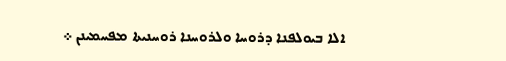ܐܠܐ ܒܝܘܠܦܢܐ ܕܪܘܚܐ ܘܠܪܘܚܢܐ ܪܘܚܢܝܬܐ ܡܦܚܡܝܢܢ ܀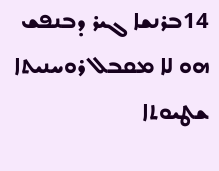14ܒܪܢܫܐ ܓܝܪ ܕܒܢܦܫ ܗܘ ܠܐ ܡܩܒܠ ܪܘܚܢܝܬܐ ܫܛܝܘܬܐ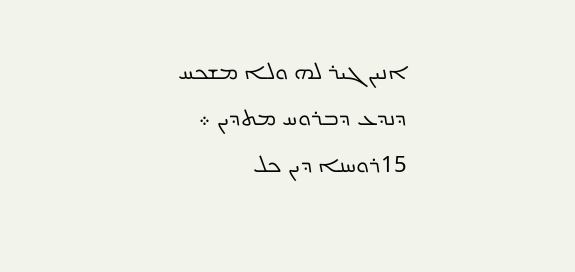ܐܢܝܢ ܓܝܪ ܠܗ ܘܠܐ ܡܫܟܚ ܕܢܕܥ ܕܒܪܘܚ ܡܬܕܝܢ ܀
15ܪܘܚܢܐ ܕܝܢ ܟܠ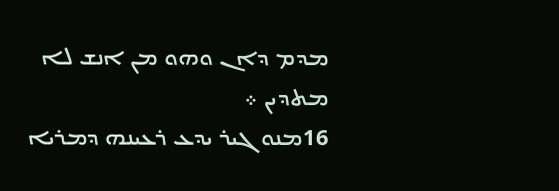ܡܕܡ ܕܐܢ ܘܗܘ ܡܢ ܐܢܫ ܠܐ ܡܬܕܝܢ ܀
16ܡܢܘ ܓܝܪ ܝܕܥ ܪܥܝܢܗ ܕܡܪܝܐ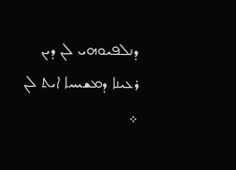ܕܢܠܦܝܘܗܝ ܠܢ ܕܝܢ ܪܥܝܢܐ ܕܡܫܝܚܐ ܐܝܬ ܠܢ ܀